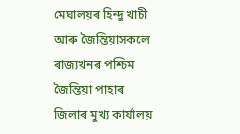মেঘালয়ৰ হিন্দু খাচী আৰু জৈন্তিয়াসকলে ৰাজ্যখনৰ পশ্চিম জৈন্তিয়া পাহাৰ জিলাৰ মুখ্য কাৰ্যালয়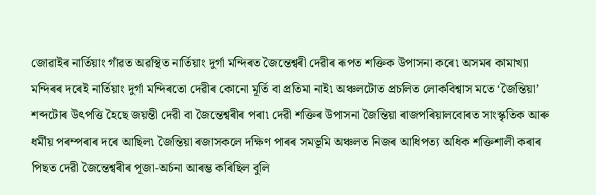জোৱাইৰ নাৰ্তিয়াং গাঁৱত অৱস্থিত নাৰ্তিয়াং দুৰ্গা মন্দিৰত জৈন্তেশ্বৰী দেৱীৰ ৰূপত শক্তিক উপাসনা কৰে৷ অসমৰ কামাখ্যা মন্দিৰৰ দৰেই নাৰ্তিয়াং দুৰ্গা মন্দিৰতো দেৱীৰ কোনো মূৰ্তি বা প্ৰতিমা নাই৷ অঞ্চলটোত প্ৰচলিত লোকবিশ্বাস মতে ‘জৈন্তিয়া’ শব্দটোৰ উৎপত্তি হৈছে জয়ন্তী দেৱী বা জৈন্তেশ্বৰীৰ পৰা৷ দেৱী শক্তিৰ উপাসনা জৈন্তিয়া ৰাজপৰিয়ালবোৰত সাংস্কৃতিক আৰু ধৰ্মীয় পৰম্পৰাৰ দৰে আছিল৷ জৈন্তিয়া ৰজাসকলে দক্ষিণ পাৰৰ সমভূমি অঞ্চলত নিজৰ আধিপত্য অধিক শক্তিশালী কৰাৰ পিছত দেৱী জৈন্তেশ্বৰীৰ পূজা-অৰ্চনা আৰম্ভ কৰিছিল বুলি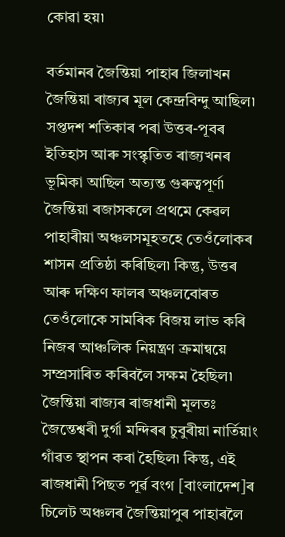কোৱা হয়৷

বৰ্তমানৰ জৈন্তিয়া পাহাৰ জিলাখন জৈন্তিয়া ৰাজ্যৰ মূল কেন্দ্ৰবিন্দু আছিল৷ সপ্তদশ শতিকাৰ পৰা উত্তৰ-পূবৰ ইতিহাস আৰু সংস্কৃতিত ৰাজ্যখনৰ ভূমিকা আছিল অত্যন্ত গুৰুত্বপূৰ্ণ৷ জৈন্তিয়া ৰজাসকলে প্ৰথমে কেৱল পাহাৰীয়া অঞ্চলসমূহতহে তেওঁলোকৰ শাসন প্ৰতিষ্ঠা কৰিছিল৷ কিন্তু, উত্তৰ আৰু দক্ষিণ ফালৰ অঞ্চলবোৰত তেওঁলোকে সামৰিক বিজয় লাভ কৰি নিজৰ আঞ্চলিক নিয়ন্ত্ৰণ ক্ৰমান্বয়ে সম্প্ৰসাৰিত কৰিবলৈ সক্ষম হৈছিল৷ জৈন্তিয়া ৰাজ্যৰ ৰাজধানী মূলতঃ জৈন্তেশ্বৰী দুৰ্গা মন্দিৰৰ চুবুৰীয়া নাৰ্তিয়াং গাঁৱত স্থাপন কৰা হৈছিল৷ কিন্তু, এই ৰাজধানী পিছত পূৰ্ৱ বংগ [বাংলাদেশ]ৰ চিলেট অঞ্চলৰ জৈন্তিয়াপুৰ পাহাৰলৈ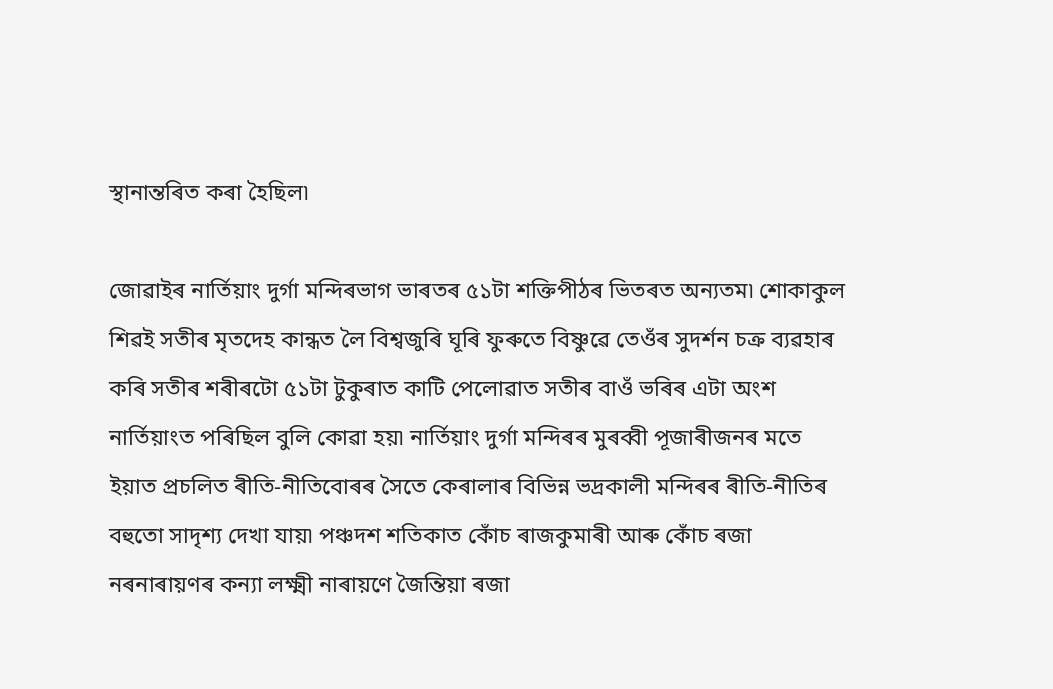স্থানান্তৰিত কৰা হৈছিল৷

জোৱাইৰ নাৰ্তিয়াং দুৰ্গা মন্দিৰভাগ ভাৰতৰ ৫১টা শক্তিপীঠৰ ভিতৰত অন্যতম৷ শোকাকুল শিৱই সতীৰ মৃতদেহ কান্ধত লৈ বিশ্বজুৰি ঘূৰি ফুৰুতে বিষ্ণুৱে তেওঁৰ সুদৰ্শন চক্ৰ ব্যৱহাৰ কৰি সতীৰ শৰীৰটো ৫১টা টুকুৰাত কাটি পেলোৱাত সতীৰ বাওঁ ভৰিৰ এটা অংশ নাৰ্তিয়াংত পৰিছিল বুলি কোৱা হয়৷ নাৰ্তিয়াং দুৰ্গা মন্দিৰৰ মুৰব্বী পূজাৰীজনৰ মতে ইয়াত প্ৰচলিত ৰীতি-নীতিবোৰৰ সৈতে কেৰালাৰ বিভিন্ন ভদ্ৰকালী মন্দিৰৰ ৰীতি-নীতিৰ বহুতো সাদৃশ্য দেখা যায়৷ পঞ্চদশ শতিকাত কোঁচ ৰাজকুমাৰী আৰু কোঁচ ৰজা নৰনাৰায়ণৰ কন্যা লক্ষ্মী নাৰায়ণে জৈন্তিয়া ৰজা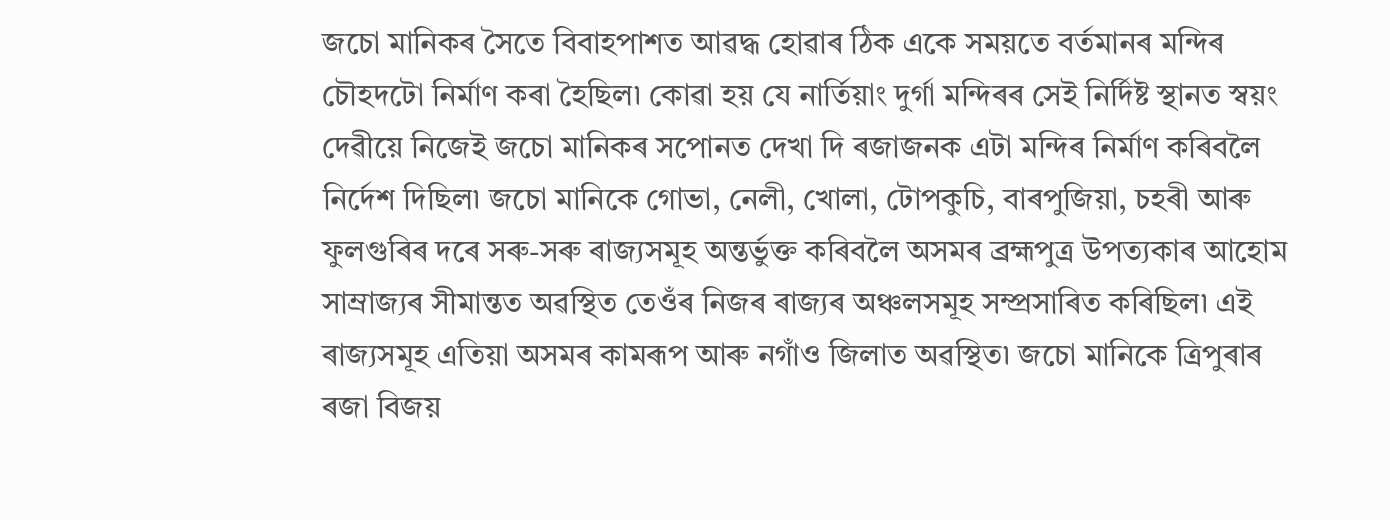জচো মানিকৰ সৈতে বিবাহপাশত আৱদ্ধ হোৱাৰ ঠিক একে সময়তে বৰ্তমানৰ মন্দিৰ চৌহদটো নিৰ্মাণ কৰা হৈছিল৷ কোৱা হয় যে নাৰ্তিয়াং দুৰ্গা মন্দিৰৰ সেই নিৰ্দিষ্ট স্থানত স্বয়ং দেৱীয়ে নিজেই জচো মানিকৰ সপোনত দেখা দি ৰজাজনক এটা মন্দিৰ নিৰ্মাণ কৰিবলৈ নিৰ্দেশ দিছিল৷ জচো মানিকে গোভা, নেলী, খোলা, টোপকুচি, বাৰপুজিয়া, চহৰী আৰু ফুলগুৰিৰ দৰে সৰু-সৰু ৰাজ্যসমূহ অন্তৰ্ভুক্ত কৰিবলৈ অসমৰ ব্ৰহ্মপুত্ৰ উপত্যকাৰ আহোম সাম্ৰাজ্যৰ সীমান্তত অৱস্থিত তেওঁৰ নিজৰ ৰাজ্যৰ অঞ্চলসমূহ সম্প্ৰসাৰিত কৰিছিল৷ এই ৰাজ্যসমূহ এতিয়া অসমৰ কামৰূপ আৰু নগাঁও জিলাত অৱস্থিত৷ জচো মানিকে ত্ৰিপুৰাৰ ৰজা বিজয়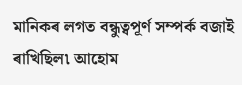মানিকৰ লগত বন্ধুত্বপূৰ্ণ সম্পৰ্ক বজাই ৰাখিছিল৷ আহোম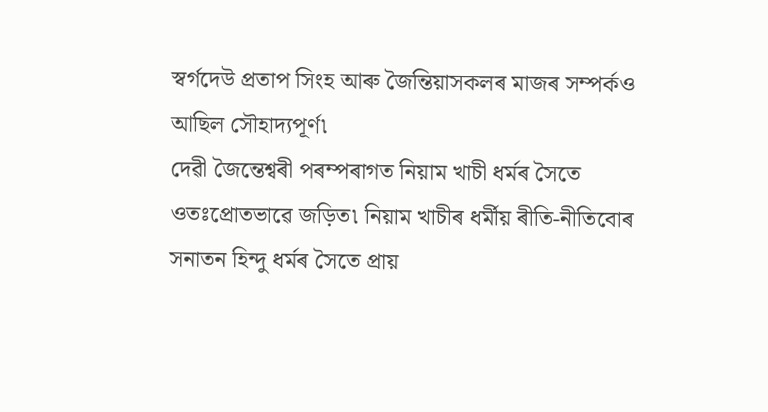স্বৰ্গদেউ প্ৰতাপ সিংহ আৰু জৈন্তিয়াসকলৰ মাজৰ সম্পৰ্কও আছিল সৌহাদ্যপূৰ্ণ৷
দেৱী জৈন্তেশ্বৰী পৰম্পৰাগত নিয়াম খাচী ধৰ্মৰ সৈতে ওতঃপ্ৰোতভাৱে জড়িত৷ নিয়াম খাচীৰ ধৰ্মীয় ৰীতি-নীতিবোৰ সনাতন হিন্দু ধৰ্মৰ সৈতে প্ৰায়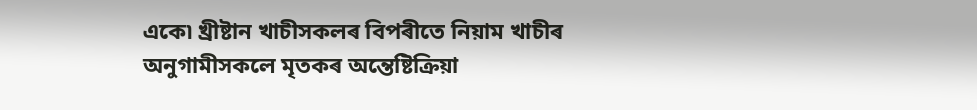একে৷ খ্ৰীষ্টান খাচীসকলৰ বিপৰীতে নিয়াম খাচীৰ অনুগামীসকলে মৃতকৰ অন্তেষ্টিক্ৰিয়া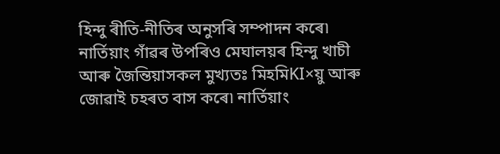হিন্দু ৰীতি-নীতিৰ অনুসৰি সম্পাদন কৰে৷ নাৰ্তিয়াং গাঁৱৰ উপৰিও মেঘালয়ৰ হিন্দু খাচী আৰু জৈন্তিয়াসকল মুখ্যতঃ মিহমিKI×য়ু আৰু জোৱাই চহৰত বাস কৰে৷ নাৰ্তিয়াং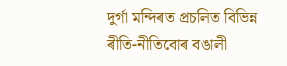দুৰ্গা মন্দিৰত প্ৰচলিত বিভিন্ন ৰীতি-নীতিবোৰ বঙালী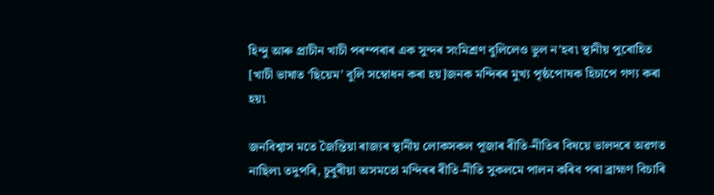হিন্দু আৰু প্ৰাচীন খাচী পৰম্পৰাৰ এক সুন্দৰ সংমিশ্ৰণ বুলিলেও ভুল ন’হব৷ স্থানীয় পুৰোহিত [খাচী ভাষাত ‘ছিয়েম’ বুলি সম্বোধন কৰা হয়]জনক মন্দিৰৰ মুখ্য পৃষ্ঠপোষক হিচাপে গণ্য কৰা হয়৷

জনবিশ্বাস মতে জৈন্তিয়া ৰাজ্যৰ স্থানীয় লোকসকল পূজাৰ ৰীতি-নীতিৰ বিষয়ে ভালদৰে অৱগত নাছিল৷ তদুপৰি, চুবুৰীয়া অসমতো মন্দিৰৰ ৰীতি-নীতি সুকলমে পালন কৰিব পৰা ব্ৰাহ্মণ বিচাৰি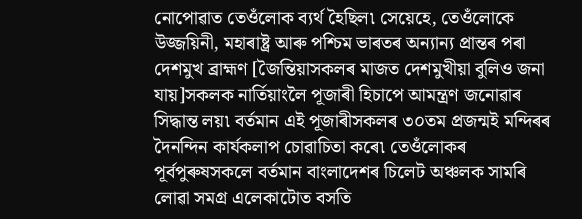নোপোৱাত তেওঁলোক ব্যৰ্থ হৈছিল৷ সেয়েহে, তেওঁলোকে উজ্জয়িনী, মহাৰাষ্ট্ৰ আৰু পশ্চিম ভাৰতৰ অন্যান্য প্ৰান্তৰ পৰা দেশমুখ ব্ৰাহ্মণ [জৈন্তিয়াসকলৰ মাজত দেশমুখীয়া বুলিও জনা যায়]সকলক নাৰ্তিয়াংলৈ পূজাৰী হিচাপে আমন্ত্ৰণ জনোৱাৰ সিদ্ধান্ত লয়৷ বৰ্তমান এই পূজাৰীসকলৰ ৩০তম প্ৰজন্মই মন্দিৰৰ দৈনন্দিন কাৰ্যকলাপ চোৱাচিতা কৰে৷ তেওঁলোকৰ পূৰ্বপুৰুষসকলে বৰ্তমান বাংলাদেশৰ চিলেট অঞ্চলক সামৰি লোৱা সমগ্ৰ এলেকাটোত বসতি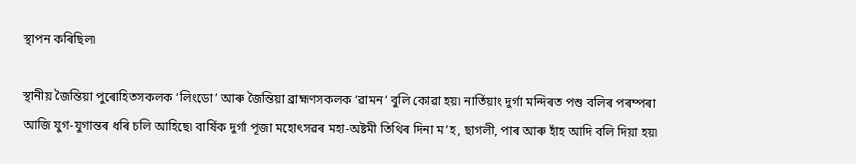স্থাপন কৰিছিল৷

স্থানীয় জৈন্তিয়া পুৰোহিতসকলক ‘লিংডো’ আৰু জৈন্তিয়া ব্ৰাহ্মণসকলক ‘ৱামন’ বুলি কোৱা হয়৷ নাৰ্তিয়াং দুৰ্গা মন্দিৰত পশু বলিৰ পৰম্পৰা আজি যুগ-যুগান্তৰ ধৰি চলি আহিছে৷ বাৰ্ষিক দুৰ্গা পূজা মহোৎসৱৰ মহা-অষ্টমী তিথিৰ দিনা ম’হ, ছাগলী, পাৰ আৰু হাঁহ আদি বলি দিয়া হয়৷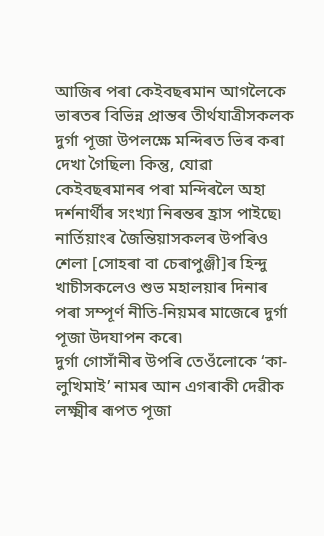আজিৰ পৰা কেইবছৰমান আগলৈকে ভাৰতৰ বিভিন্ন প্ৰান্তৰ তীৰ্থযাত্ৰীসকলক দুৰ্গা পূজা উপলক্ষে মন্দিৰত ভিৰ কৰা দেখা গৈছিল৷ কিন্তু, যোৱা কেইবছৰমানৰ পৰা মন্দিৰলৈ অহা দৰ্শনাৰ্থীৰ সংখ্যা নিৰন্তৰ হ্ৰাস পাইছে৷ নাৰ্তিয়াংৰ জৈন্তিয়াসকলৰ উপৰিও শেলা [সোহৰা বা চেৰাপুঞ্জী]ৰ হিন্দু খাচীসকলেও শুভ মহালয়াৰ দিনাৰ পৰা সম্পূৰ্ণ নীতি-নিয়মৰ মাজেৰে দুৰ্গা পূজা উদযাপন কৰে৷
দুৰ্গা গোসাঁনীৰ উপৰি তেওঁলোকে ‘কা-লুখিমাই’ নামৰ আন এগৰাকী দেৱীক লক্ষ্মীৰ ৰূপত পূজা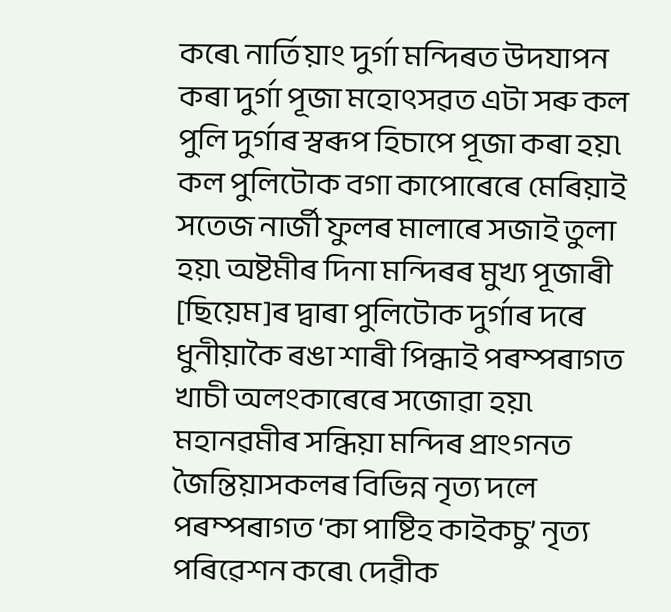কৰে৷ নাৰ্তিয়াং দুৰ্গা মন্দিৰত উদযাপন কৰা দুৰ্গা পূজা মহোৎসৱত এটা সৰু কল পুলি দুৰ্গাৰ স্বৰূপ হিচাপে পূজা কৰা হয়৷ কল পুলিটোক বগা কাপোৰেৰে মেৰিয়াই সতেজ নাৰ্জী ফুলৰ মালাৰে সজাই তুলা হয়৷ অষ্টমীৰ দিনা মন্দিৰৰ মুখ্য পূজাৰী [ছিয়েম]ৰ দ্বাৰা পুলিটোক দুৰ্গাৰ দৰে ধুনীয়াকৈ ৰঙা শাৰী পিন্ধাই পৰম্পৰাগত খাচী অলংকাৰেৰে সজোৱা হয়৷ মহানৱমীৰ সন্ধিয়া মন্দিৰ প্ৰাংগনত জৈন্তিয়াসকলৰ বিভিন্ন নৃত্য দলে পৰম্পৰাগত ‘কা পাষ্টিহ কাইকচু’ নৃত্য পৰিৱেশন কৰে৷ দেৱীক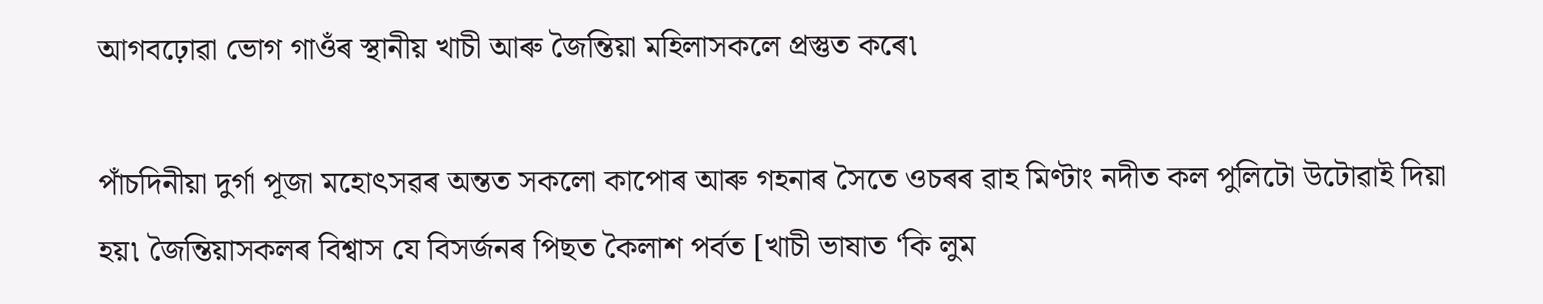আগবঢ়োৱা ভোগ গাওঁৰ স্থানীয় খাচী আৰু জৈন্তিয়া মহিলাসকলে প্ৰস্তুত কৰে৷

পাঁচদিনীয়া দুৰ্গা পূজা মহোৎসৱৰ অন্তত সকলো কাপোৰ আৰু গহনাৰ সৈতে ওচৰৰ ৱাহ মিণ্টাং নদীত কল পুলিটো উটোৱাই দিয়া হয়৷ জৈন্তিয়াসকলৰ বিশ্বাস যে বিসৰ্জনৰ পিছত কৈলাশ পৰ্বত [খাচী ভাষাত ‘কি লুম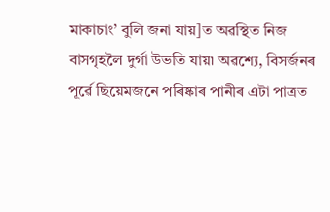মাকাচাং’ বুলি জনা যায়]ত অৱস্থিত নিজ বাসগৃহলৈ দুৰ্গা উভতি যায়৷ অৱশ্যে, বিসৰ্জনৰ পূৰ্ৱে ছিয়েমজনে পৰিষ্কাৰ পানীৰ এটা পাত্ৰত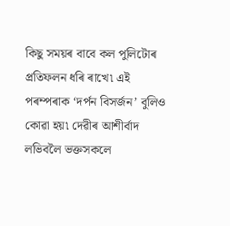কিছু সময়ৰ বাবে কল পুলিটোৰ প্ৰতিফলন ধৰি ৰাখে৷ এই পৰম্পৰাক ‘দৰ্পন বিসৰ্জন’ বুলিও কোৱা হয়৷ দেৱীৰ আশীৰ্বাদ লভিবলৈ ভক্তসকলে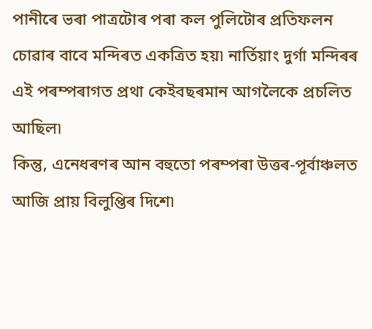পানীৰে ভৰা পাত্ৰটোৰ পৰা কল পুলিটোৰ প্ৰতিফলন চোৱাৰ বাবে মন্দিৰত একত্ৰিত হয়৷ নাৰ্তিয়াং দুৰ্গা মন্দিৰৰ এই পৰম্পৰাগত প্ৰথা কেইবছৰমান আগলৈকে প্ৰচলিত আছিল৷
কিন্তু, এনেধৰণৰ আন বহুতো পৰম্পৰা উত্তৰ-পূৰ্বাঞ্চলত আজি প্ৰায় বিলুপ্তিৰ দিশে৷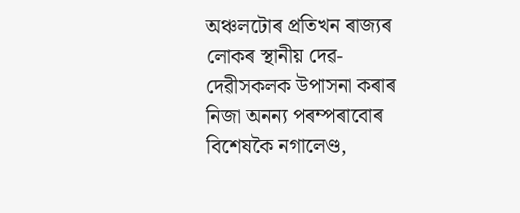অঞ্চলটোৰ প্ৰতিখন ৰাজ্যৰ লোকৰ স্থানীয় দেৱ-দেৱীসকলক উপাসনা কৰাৰ নিজা অনন্য পৰম্পৰাবোৰ বিশেষকৈ নগালেণ্ড,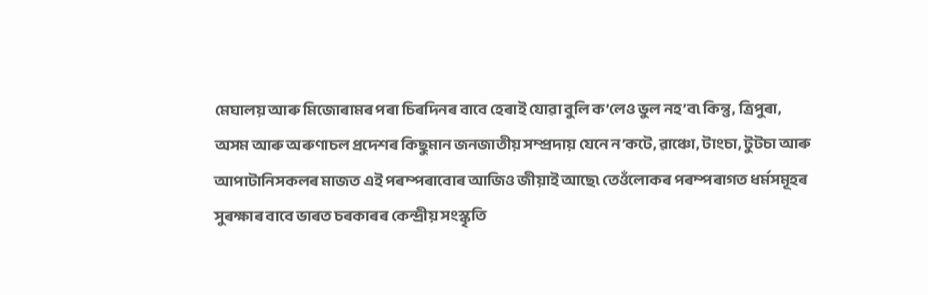মেঘালয় আৰু মিজোৰামৰ পৰা চিৰদিনৰ বাবে হেৰাই যোৱা বুলি ক’লেও ভুল নহ’ব৷ কিন্তু, ত্ৰিপুৰা, অসম আৰু অৰুণাচল প্ৰদেশৰ কিছুমান জনজাতীয় সম্প্ৰদায় যেনে ন’কটে, ৱাঞ্চো, টাংচা, টুটচা আৰু আপাটানিসকলৰ মাজত এই পৰম্পৰাবোৰ আজিও জীয়াই আছে৷ তেওঁলোকৰ পৰম্পৰাগত ধৰ্মসমূহৰ সুৰক্ষাৰ বাবে ভাৰত চৰকাৰৰ কেন্দ্ৰীয় সংস্কৃতি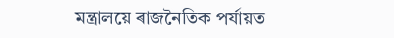মন্ত্ৰালয়ে ৰাজনৈতিক পৰ্যায়ত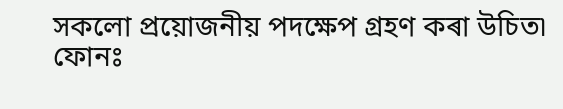সকলো প্ৰয়োজনীয় পদক্ষেপ গ্ৰহণ কৰা উচিত৷
ফোনঃ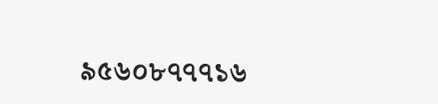৯৫৬০৮৭৭৭১৬